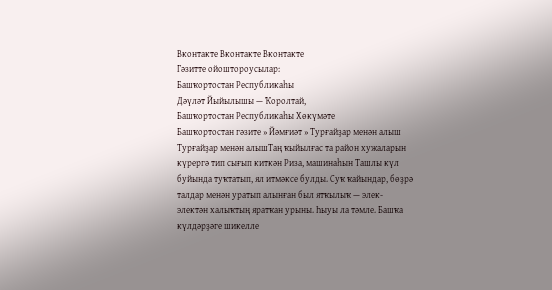Вконтакте Вконтакте Вконтакте
Гәзитте ойоштороусылар:
Башҡортостан Республикаһы
Дәүләт Йыйылышы — Ҡоролтай,
Башҡортостан Республикаһы Хөкүмәте
Башҡортостан гәзите » Йәмғиәт » Турғайҙар менән алыш
Турғайҙар менән алышТаң ҡыйылғас та район хужаларын күрергә тип сығып киткән Риза, машинаһын Ташлы күл буйында туҡтатып, ял итмәксе булды. Суҡ ҡайындар, бөҙрә талдар менән уратып алынған был ятҡылыҡ — элек-электән халыҡтың яратҡан урыны. Һыуы ла тәмле. Башҡа күлдәрҙәге шикелле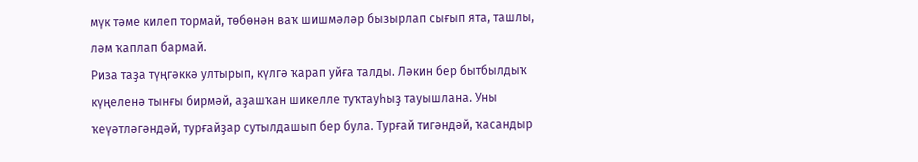мүк тәме килеп тормай, төбөнән ваҡ шишмәләр бызырлап сығып ята, ташлы, ләм ҡаплап бармай.
Риза таҙа түңгәккә ултырып, күлгә ҡарап уйға талды. Ләкин бер бытбылдыҡ күңеленә тынғы бирмәй, аҙашҡан шикелле туҡтауһыҙ тауышлана. Уны ҡеүәтләгәндәй, турғайҙар сутылдашып бер була. Турғай тигәндәй, ҡасандыр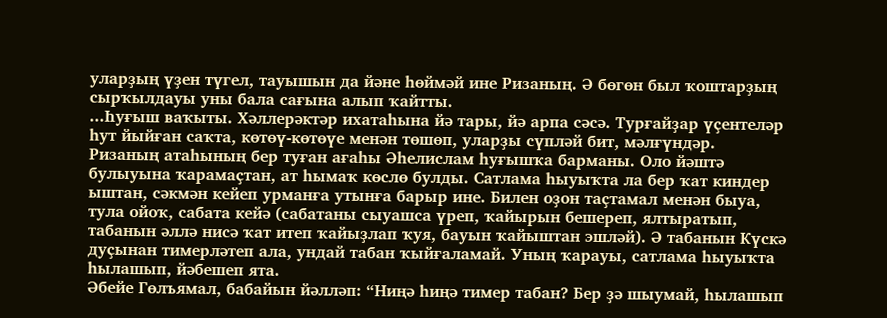уларҙың үҙен түгел, тауышын да йәне һөймәй ине Ризаның. Ә бөгөн был ҡоштарҙың сырҡылдауы уны бала сағына алып ҡайтты.
...Һуғыш ваҡыты. Хәллерәктәр ихатаһына йә тары, йә арпа сәсә. Турғайҙар үҫентеләр һут йыйған саҡта, көтөү-көтөүе менән төшөп, уларҙы сүпләй бит, мәлғүндәр.
Ризаның атаһының бер туған ағаһы Әһелислам һуғышҡа барманы. Оло йәштә булыуына ҡарамаҫтан, ат һымаҡ көслө булды. Сатлама һыуыҡта ла бер ҡат киндер ыштан, сәкмән кейеп урманға утынға барыр ине. Билен оҙон таҫтамал менән быуа, тула ойоҡ, сабата кейә (сабатаны сыуашса үреп, ҡайырын бешереп, ялтыратып, табанын әллә нисә ҡат итеп ҡайыҙлап ҡуя, бауын ҡайыштан эшләй). Ә табанын Күскә дуҫынан тимерләтеп ала, ундай табан ҡыйғаламай. Уның ҡарауы, сатлама һыуыҡта һылашып, йәбешеп ята.
Әбейе Гөлъямал, бабайын йәлләп: “Ниңә һиңә тимер табан? Бер ҙә шыумай, һылашып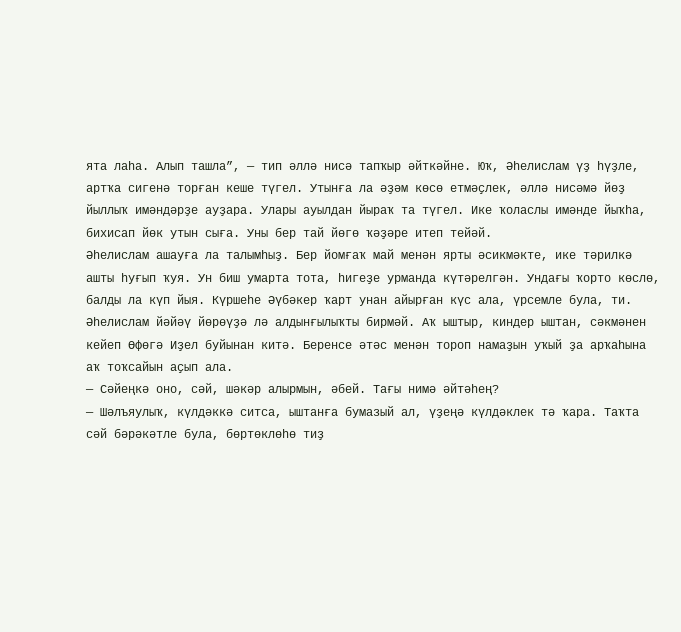ята лаһа. Алып ташла”, — тип әллә нисә тапҡыр әйткәйне. Юҡ, Әһелислам үҙ һүҙле, артҡа сигенә торған кеше түгел. Утынға ла әҙәм көсө етмәҫлек, әллә нисәмә йөҙ йыллыҡ имәндәрҙе ауҙара. Улары ауылдан йыраҡ та түгел. Ике ҡоласлы имәнде йыҡһа, бихисап йөк утын сыға. Уны бер тай йөгө ҡәҙәре итеп тейәй.
Әһелислам ашауға ла талымһыҙ. Бер йомғаҡ май менән ярты әсикмәкте, ике тәрилкә ашты һуғып ҡуя. Ун биш умарта тота, һигеҙе урманда күтәрелгән. Ундағы ҡорто көслө, балды ла күп йыя. Күршеһе Әүбәкер ҡарт унан айырған күс ала, үрсемле була, ти.
Әһелислам йәйәү йөрөүҙә лә алдынғылыҡты бирмәй. Аҡ ыштыр, киндер ыштан, сәкмәнен кейеп Өфөгә Иҙел буйынан китә. Беренсе әтәс менән тороп намаҙын уҡый ҙа арҡаһына аҡ тоҡсайын аҫып ала.
— Сәйеңкә оно, сәй, шәкәр алырмын, әбей. Тағы нимә әйтәһең?
— Шәлъяулыҡ, күлдәккә ситса, ыштанға бумазый ал, үҙеңә күлдәклек тә ҡара. Таҡта сәй бәрәкәтле була, бөртөклөһө тиҙ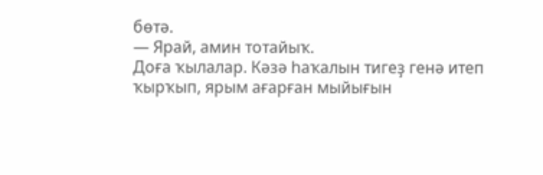бөтә.
— Ярай, амин тотайыҡ.
Доға ҡылалар. Кәзә һаҡалын тигеҙ генә итеп ҡырҡып, ярым ағарған мыйығын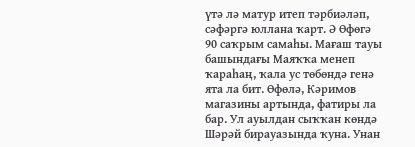үтә лә матур итеп тәрбиәләп, сәфәргә юллана ҡарт. Ә Өфөгә 90 саҡрым самаһы. Мағаш тауы башындағы Маяҡҡа менеп ҡараһаң, ҡала ус төбөндә генә ята ла бит. Өфөлә, Кәримов магазины артында, фатиры ла бар. Ул ауылдан сыҡҡан көндә Шәрәй бирауазында ҡуна. Унан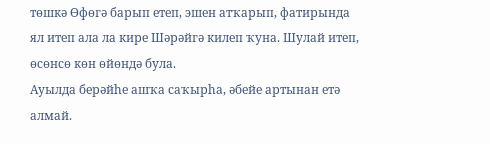төшкә Өфөгә барып етеп, эшен атҡарып, фатирында ял итеп ала ла кире Шәрәйгә килеп ҡуна. Шулай итеп, өсөнсө көн өйөндә була.
Ауылда берәйһе ашҡа саҡырһа, әбейе артынан етә алмай.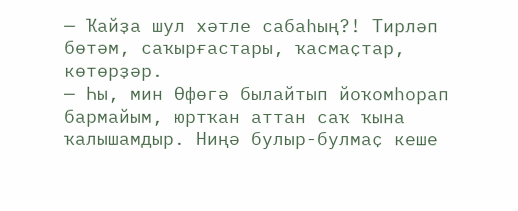— Ҡайҙа шул хәтле сабаһың?! Тирләп бөтәм, саҡырғастары, ҡасмаҫтар, көтөрҙәр.
— Һы, мин Өфөгә былайтып йоҡомһорап бармайым, юртҡан аттан саҡ ҡына ҡалышамдыр. Ниңә булыр-булмаҫ кеше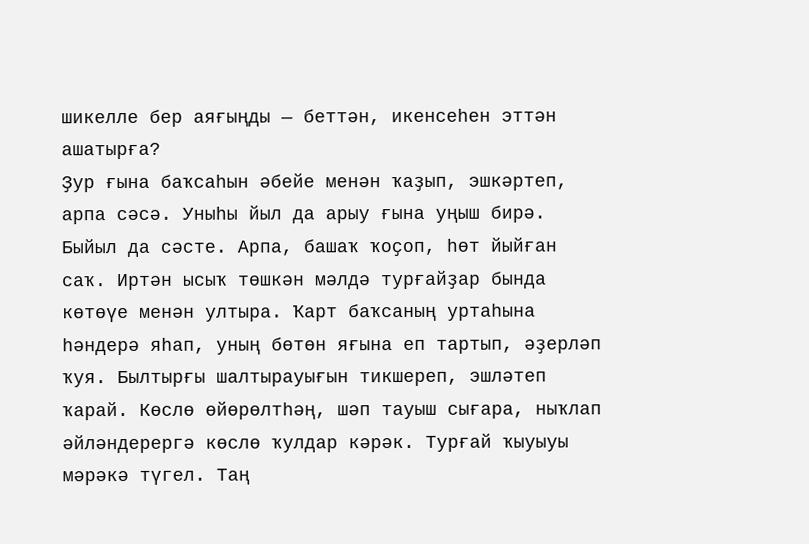шикелле бер аяғыңды — беттән, икенсеһен эттән ашатырға?
Ҙур ғына баҡсаһын әбейе менән ҡаҙып, эшкәртеп, арпа сәсә. Уныһы йыл да арыу ғына уңыш бирә. Быйыл да сәсте. Арпа, башаҡ ҡоҫоп, һөт йыйған саҡ. Иртән ысыҡ төшкән мәлдә турғайҙар бында көтөүе менән ултыра. Ҡарт баҡсаның уртаһына һәндерә яһап, уның бөтөн яғына еп тартып, әҙерләп ҡуя. Былтырғы шалтырауығын тикшереп, эшләтеп ҡарай. Көслө өйөрөлтһәң, шәп тауыш сығара, ныҡлап әйләндерергә көслө ҡулдар кәрәк. Турғай ҡыуыуы мәрәкә түгел. Таң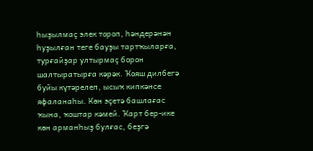һыҙылмаҫ элек тороп, һәндерәнән һуҙылған теге бауҙы тартҡыларға, турғайҙар ултырмаҫ борон шалтыратырға кәрәк. Ҡояш дилбегә буйы күтәрелеп, ысыҡ кипкәнсе яфаланаһы. Көн эҫетә башлағас ҡына, ҡоштар кәмей. Ҡарт бер-ике көн арманһыҙ булғас, беҙгә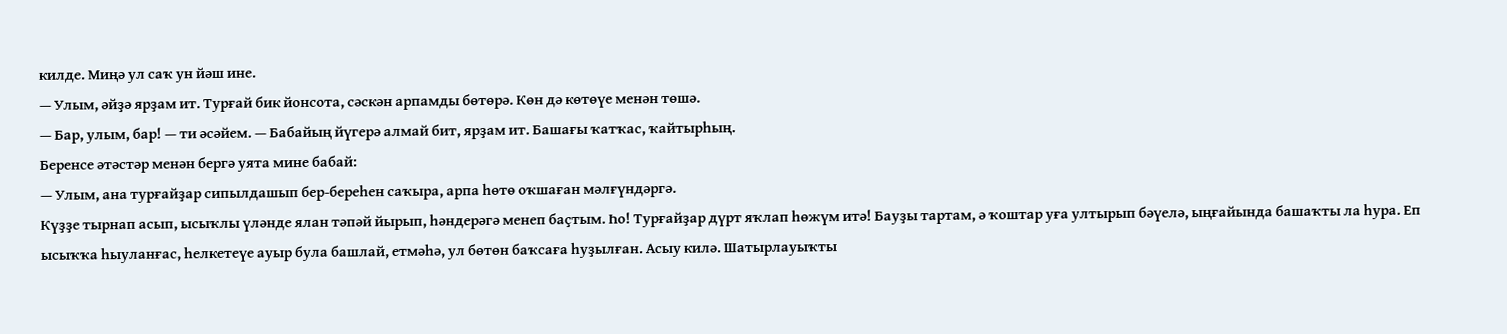килде. Миңә ул саҡ ун йәш ине.
— Улым, әйҙә ярҙам ит. Турғай бик йонсота, сәскән арпамды бөтөрә. Көн дә көтөүе менән төшә.
— Бар, улым, бар! — ти әсәйем. — Бабайың йүгерә алмай бит, ярҙам ит. Башағы ҡатҡас, ҡайтырһың.
Беренсе әтәстәр менән бергә уята мине бабай:
— Улым, ана турғайҙар сипылдашып бер-береһен саҡыра, арпа һөтө оҡшаған мәлғүндәргә.
Күҙҙе тырнап асып, ысыҡлы үләнде ялан тәпәй йырып, һәндерәгә менеп баҫтым. Һо! Турғайҙар дүрт яҡлап һөжүм итә! Бауҙы тартам, ә ҡоштар уға ултырып бәүелә, ыңғайында башаҡты ла һура. Еп ысыҡҡа һыуланғас, һелкетеүе ауыр була башлай, етмәһә, ул бөтөн баҡсаға һуҙылған. Асыу килә. Шатырлауыҡты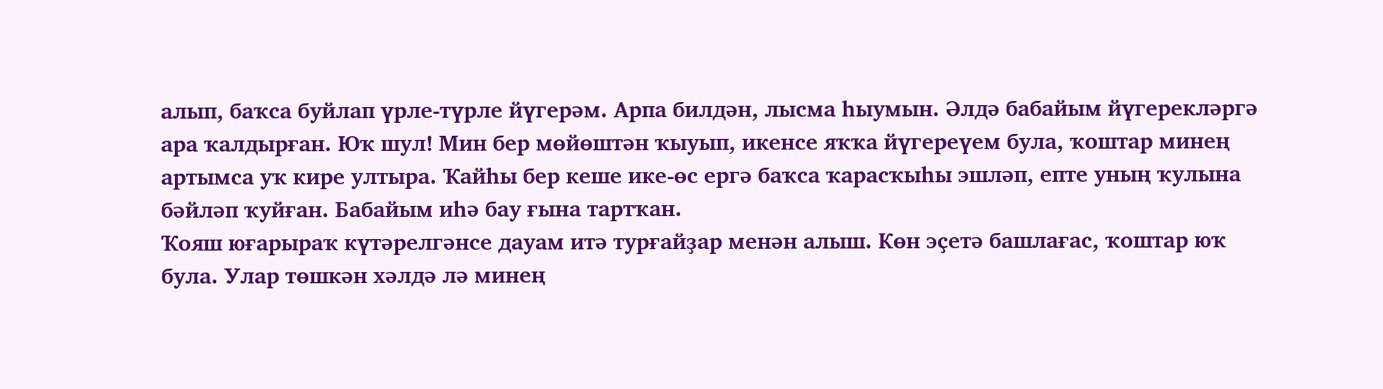алып, баҡса буйлап үрле-түрле йүгерәм. Арпа билдән, лысма һыумын. Әлдә бабайым йүгерекләргә ара ҡалдырған. Юҡ шул! Мин бер мөйөштән ҡыуып, икенсе яҡҡа йүгереүем була, ҡоштар минең артымса уҡ кире ултыра. Ҡайһы бер кеше ике-өс ергә баҡса ҡарасҡыһы эшләп, епте уның ҡулына бәйләп ҡуйған. Бабайым иһә бау ғына тартҡан.
Ҡояш юғарыраҡ күтәрелгәнсе дауам итә турғайҙар менән алыш. Көн эҫетә башлағас, ҡоштар юҡ була. Улар төшкән хәлдә лә минең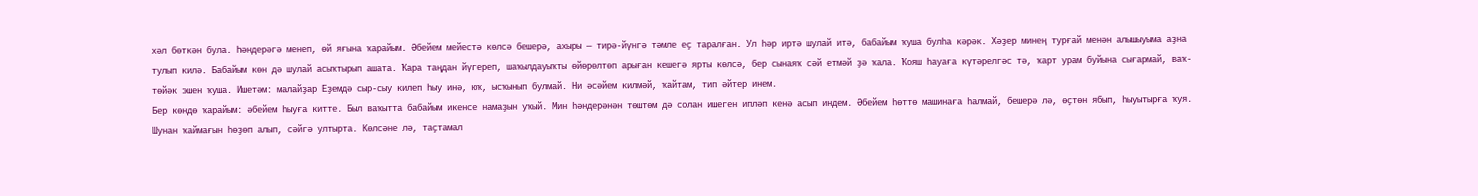хәл бөткән була. Һәндерәгә менеп, өй яғына ҡарайым. Әбейем мейестә көлсә бешерә, ахыры — тирә-йүнгә тәмле еҫ таралған. Ул һәр иртә шулай итә, бабайым ҡуша булһа кәрәк. Хәҙер минең турғай менән алышыуыма аҙна тулып килә. Бабайым көн дә шулай асыҡтырып ашата. Ҡара таңдан йүгереп, шаҡылдауыҡты өйөрөлтөп арыған кешегә ярты көлсә, бер сынаяҡ сәй етмәй ҙә ҡала. Ҡояш һауаға күтәрелгәс тә, ҡарт урам буйына сығармай, ваҡ-төйәк эшен ҡуша. Ишетәм: малайҙар Еҙемдә сыр-сыу килеп һыу инә, юҡ, ысҡынып булмай. Ни әсәйем килмәй, ҡайтам, тип әйтер инем.
Бер көндө ҡарайым: әбейем һыуға китте. Был ваҡытта бабайым икенсе намаҙын уҡый. Мин һәндерәнән төштөм дә солан ишеген ипләп кенә асып индем. Әбейем һөттө машинаға һалмай, бешерә лә, өҫтөн ябып, һыуытырға ҡуя. Шунан ҡаймағын һөҙөп алып, сәйгә ултырта. Көлсәне лә, таҫтамал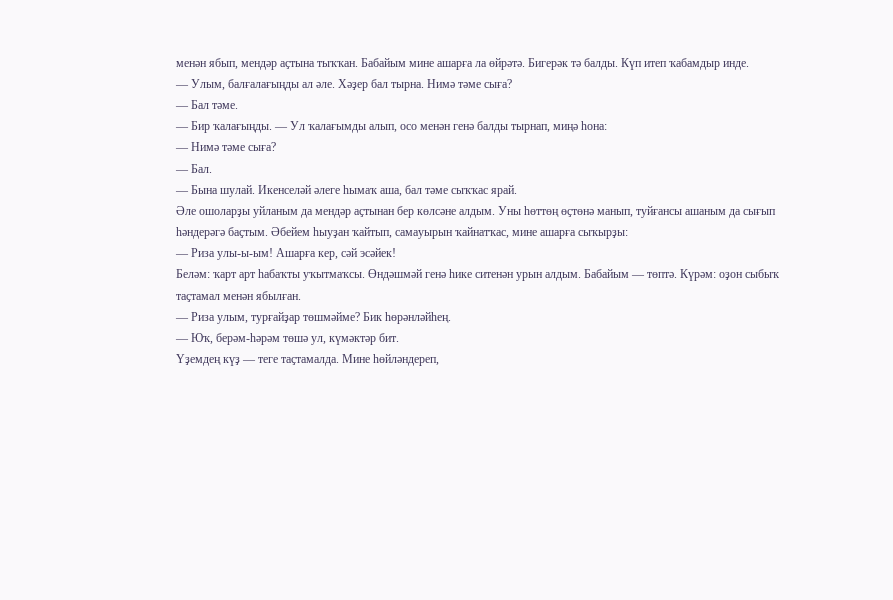менән ябып, мендәр аҫтына тыҡҡан. Бабайым мине ашарға ла өйрәтә. Бигерәк тә балды. Күп итеп ҡабамдыр инде.
— Улым, балғалағыңды ал әле. Хәҙер бал тырна. Нимә тәме сыға?
— Бал тәме.
— Бир ҡалағыңды. — Ул ҡалағымды алып, осо менән генә балды тырнап, миңә һона:
— Нимә тәме сыға?
— Бал.
— Бына шулай. Икенселәй әлеге һымаҡ аша, бал тәме сыҡҡас ярай.
Әле ошоларҙы уйланым да мендәр аҫтынан бер көлсәне алдым. Уны һөттөң өҫтөнә манып, туйғансы ашаным да сығып һәндерәгә баҫтым. Әбейем һыуҙан ҡайтып, самауырын ҡайнатҡас, мине ашарға сыҡырҙы:
— Риза улы-ы-ым! Ашарға кер, сәй эсәйек!
Беләм: ҡарт арт һабаҡты уҡытмаҡсы. Өндәшмәй генә һике ситенән урын алдым. Бабайым — төптә. Күрәм: оҙон сыбыҡ таҫтамал менән ябылған.
— Риза улым, турғайҙар төшмәйме? Бик һөрәнләйһең.
— Юҡ, берәм-һәрәм төшә ул, күмәктәр бит.
Үҙемдең күҙ — теге таҫтамалда. Мине һөйләндереп,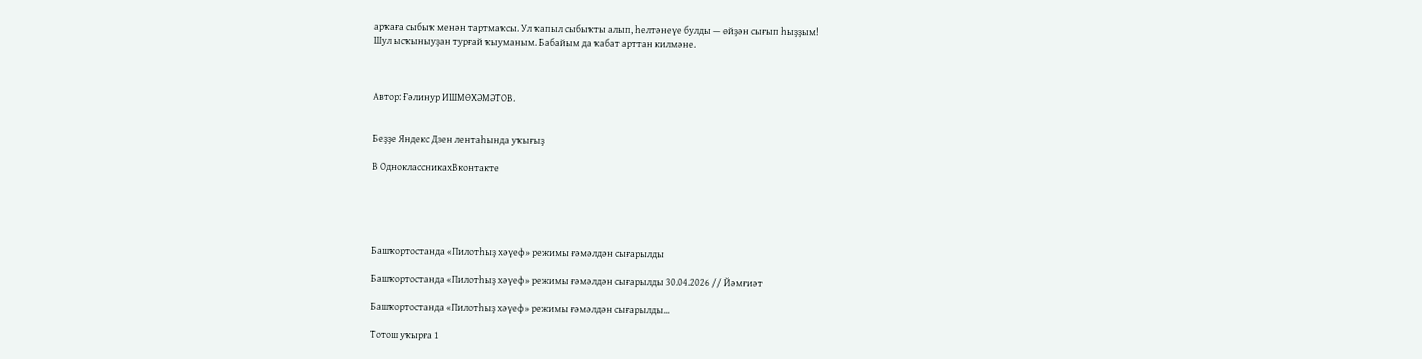арҡаға сыбыҡ менән тартмаҡсы. Ул ҡапыл сыбыҡты алып, һелтәнеүе булды — өйҙән сығып һыҙҙым!
Шул ысҡыныуҙан турғай ҡыуманым. Бабайым да ҡабат арттан килмәне.



Автор: Ғәлинур ИШМӨХӘМӘТОВ.


Беҙҙе Яндекс Дзен лентаһында уҡығыҙ

В ОдноклассникахВконтакте





Башҡортостанда «Пилотһыҙ хәүеф» режимы ғәмәлдән сығарылды

Башҡортостанда «Пилотһыҙ хәүеф» режимы ғәмәлдән сығарылды 30.04.2026 // Йәмғиәт

Башҡортостанда «Пилотһыҙ хәүеф» режимы ғәмәлдән сығарылды...

Тотош уҡырға 1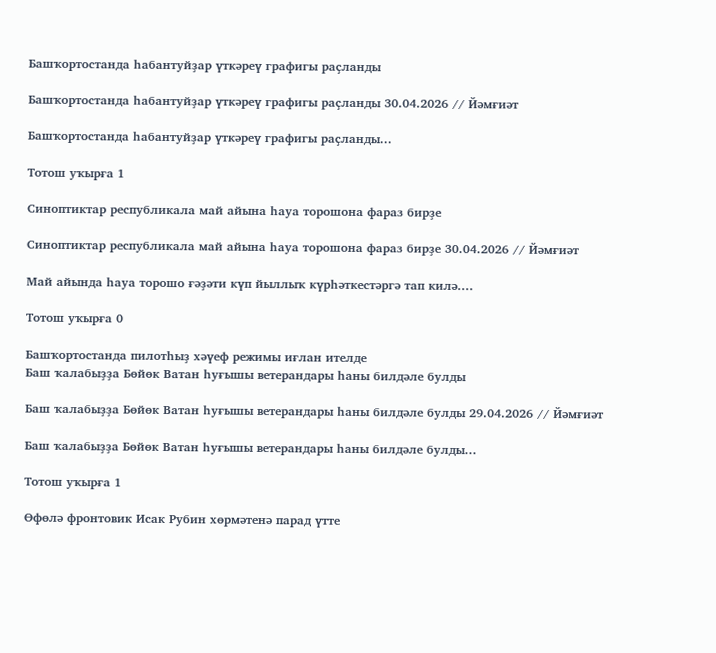Башҡортостанда һабантуйҙар үткәреү графигы раҫланды

Башҡортостанда һабантуйҙар үткәреү графигы раҫланды 30.04.2026 // Йәмғиәт

Башҡортостанда һабантуйҙар үткәреү графигы раҫланды...

Тотош уҡырға 1

Синоптиктар республикала май айына һауа торошона фараз бирҙе

Синоптиктар республикала май айына һауа торошона фараз бирҙе 30.04.2026 // Йәмғиәт

Май айында һауа торошо ғәҙәти күп йыллыҡ күрһәткестәргә тап килә....

Тотош уҡырға 0

Башҡортостанда пилотһыҙ хәүеф режимы иғлан ителде
Баш ҡалабыҙҙа Бөйөк Ватан һуғышы ветерандары һаны билдәле булды

Баш ҡалабыҙҙа Бөйөк Ватан һуғышы ветерандары һаны билдәле булды 29.04.2026 // Йәмғиәт

Баш ҡалабыҙҙа Бөйөк Ватан һуғышы ветерандары һаны билдәле булды...

Тотош уҡырға 1

Өфөлә фронтовик Исак Рубин хөрмәтенә парад үтте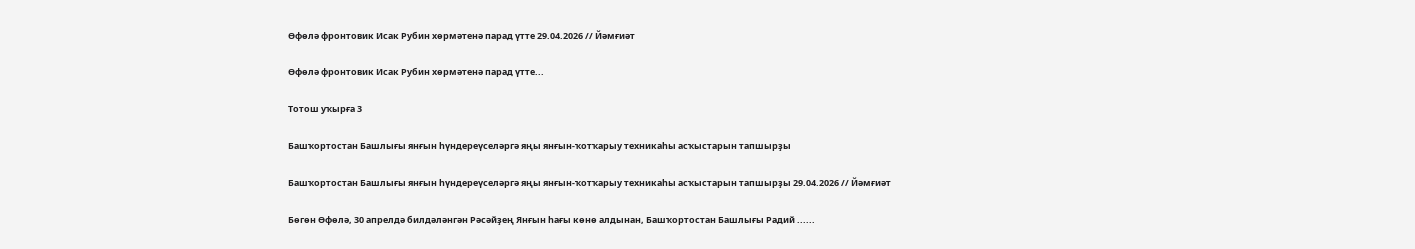Өфөлә фронтовик Исак Рубин хөрмәтенә парад үтте 29.04.2026 // Йәмғиәт

Өфөлә фронтовик Исак Рубин хөрмәтенә парад үтте...

Тотош уҡырға 3

Башҡортостан Башлығы янғын һүндереүселәргә яңы янғын-ҡотҡарыу техникаһы асҡыстарын тапшырҙы

Башҡортостан Башлығы янғын һүндереүселәргә яңы янғын-ҡотҡарыу техникаһы асҡыстарын тапшырҙы 29.04.2026 // Йәмғиәт

Бөгөн Өфөлә, 30 апрелдә билдәләнгән Рәсәйҙең Янғын һағы көнө алдынан, Башҡортостан Башлығы Радий ......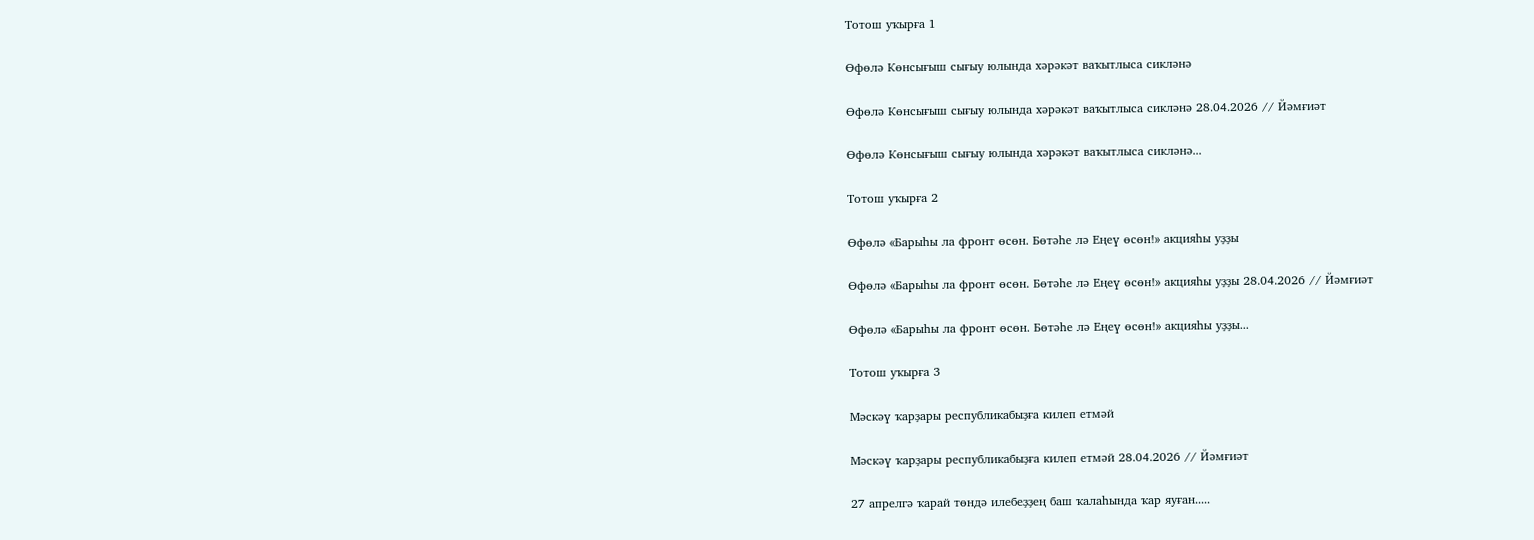Тотош уҡырға 1

Өфөлә Көнсығыш сығыу юлында хәрәкәт ваҡытлыса сикләнә

Өфөлә Көнсығыш сығыу юлында хәрәкәт ваҡытлыса сикләнә 28.04.2026 // Йәмғиәт

Өфөлә Көнсығыш сығыу юлында хәрәкәт ваҡытлыса сикләнә...

Тотош уҡырға 2

Өфөлә «Барыһы ла фронт өсөн. Бөтәһе лә Еңеү өсөн!» акцияһы уҙҙы

Өфөлә «Барыһы ла фронт өсөн. Бөтәһе лә Еңеү өсөн!» акцияһы уҙҙы 28.04.2026 // Йәмғиәт

Өфөлә «Барыһы ла фронт өсөн. Бөтәһе лә Еңеү өсөн!» акцияһы уҙҙы...

Тотош уҡырға 3

Мәскәү ҡарҙары республикабыҙға килеп етмәй

Мәскәү ҡарҙары республикабыҙға килеп етмәй 28.04.2026 // Йәмғиәт

27 апрелгә ҡарай төндә илебеҙҙең баш ҡалаһында ҡар яуған.....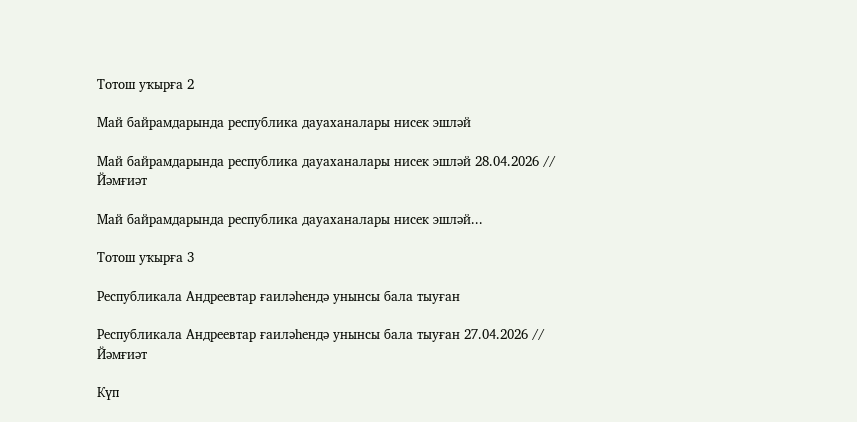Тотош уҡырға 2

Май байрамдарында республика дауаханалары нисек эшләй

Май байрамдарында республика дауаханалары нисек эшләй 28.04.2026 // Йәмғиәт

Май байрамдарында республика дауаханалары нисек эшләй...

Тотош уҡырға 3

Республикала Андреевтар ғаиләһендә унынсы бала тыуған

Республикала Андреевтар ғаиләһендә унынсы бала тыуған 27.04.2026 // Йәмғиәт

Күп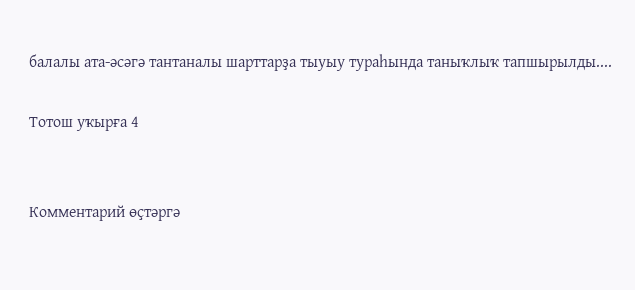балалы ата-әсәгә тантаналы шарттарҙа тыуыу тураһында таныҡлыҡ тапшырылды....

Тотош уҡырға 4


Комментарий өҫтәргә